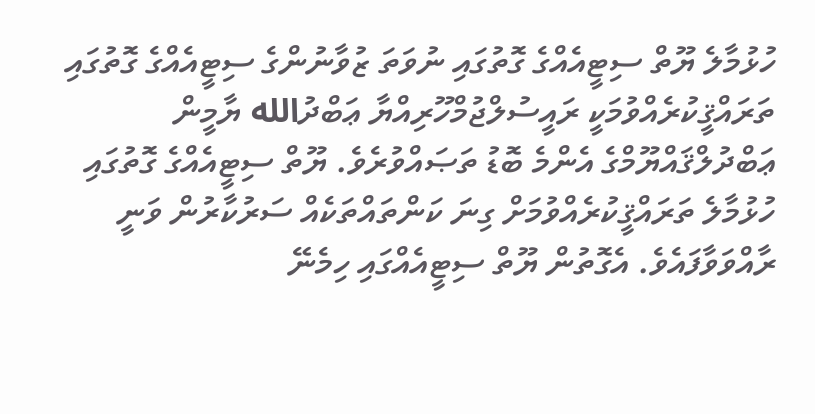ހުޅުމާލެ ޔޫތް ސިޓީއެއްގެ ގޮތުގައި ނުވަތަ ޒުވާނުންގެ ސިޓީއެއްގެ ގޮތުގައި ތަރައްޤީކުރެއްވުމަކީ ރައީސުލްޖުމްހޫރިއްޔާ ޢަބްދުالله ޔާމީން ޢަބްދުލްޤައްޔޫމްގެ އެންމެ ބޮޑު ތަޞައްވުރެވެ. ޔޫތް ސިޓީއެއްގެ ގޮތުގައި ހުޅުމާލެ ތަރައްޤީކުރެއްވުމަށް ގިނަ ކަންތައްތަކެއް ސަރުކާރުން ވަނީ ރާއްވަވާފައެވެ. އެގޮތުން ޔޫތް ސިޓީއެއްގައި ހިމެނޭ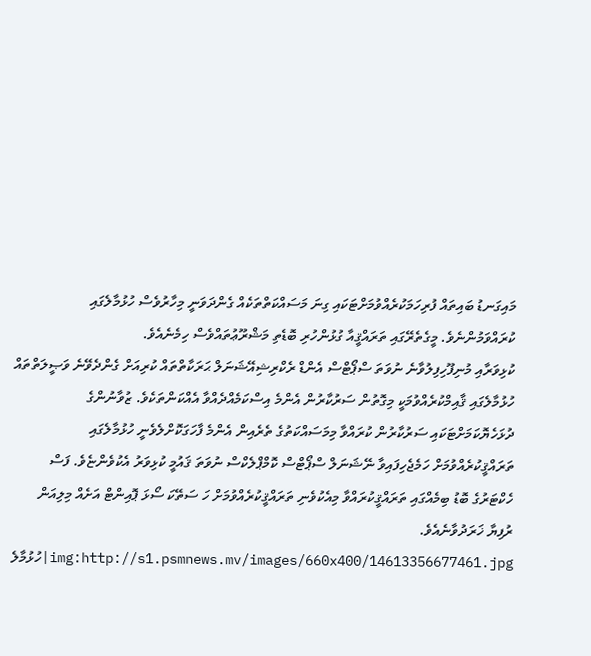މައިގަނޑު ބައިތައް ފުރިހަމަކުރެއްވުމަށްޓަކައި ގިނަ މަސައްކަތްތަކެއް ގެންދަވަނީ މިހާރުވެސް ހުޅުމާލެގައި ކުރައްވަމުންނެވެ. މީގެތެރޭގައި ތަރައްޤީއާ ގުޅުންހުރި ބޮޑެތި މަޝްރޫޢުތައްވެސް ހިމެނެއެވެ.
ކުޅިވަރާއި މުނިފޫހިފިލުވާނެ ނުވަތަ ސްޕޯޓްސް އެންޑް ރެކްރިޝިއޭޝަނަލް ޙަރަކާތްތައް ކުރިއަށް ގެންދެވޭނެ ވަޞީލަތްތައް ހުޅުމާލެގައި ޤާއިމްކުރެއްވުމަކީ މިގޮތުން ސަރުކާރުން އެންމެ އިސްކަމެއްދެއްވާ އެއްކަންތަކެވެ. ޒުވާނުންގެ ދުޅަހެޔޮކަމަށްޓަކައި ސަރުކާރުން ކުރައްވާ މިމަސައްކަތުގެ ތެރެއިން އެންމެ ފާހަގަކޮށްލެވެނީ ހުޅުމާލެގައި ތަރައްޤީކުރެއްވުމަށް ހަމެޖެހިފައިވާ ނޭޝަނަލް ސްޕޯޓްސް ކޮމްޕްލެކްސް ނުވަތަ ޤައުމީ ކުޅިވަރު އެކުވެންޏެވެ. ފަސް ހެކްޓަރުގެ ބޮޑު ބިމެއްގައި ތަރައްޤީކުރައްވާ މިއެކުވެނި ތަރައްޤީކުރެއްވުމަށް ހަ ސަތޭކަ ސޯޅަ ޕޮއިންޓް އަށެއް މިލިއަން ރުފިޔާ ޚަރަދުވާނެއެވެ.
img:http://s1.psmnews.mv/images/660x400/14613356677461.jpg|ހުޅުމާލެ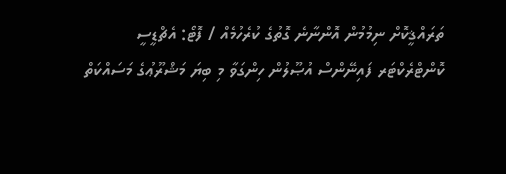ތަރައްޤީކޮށް ނިމުމުން އޮންނާނެ ގޮތުގެ ކުރެހުމެއް / ފޮޓޯ: އެޗްޑީސީ
ކޮންޓްރެކްޓަރ ފައިނޭންސް އުޞޫލުން ހިންގަވާ މި ބިޔަ މަޝްރޫޢުގެ މަސައްކަތް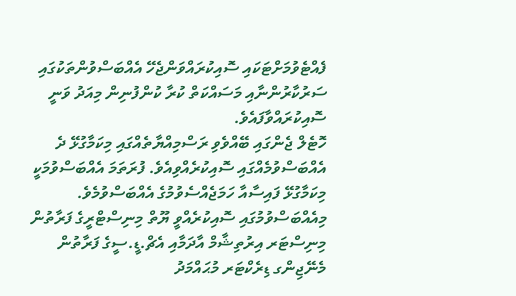ފެއްޓެވުމަށްޓަކައި ސޮއިކުރައްވަންޖެހޭ އެއްބަސްވުންތަކުގައި ސަރުކާރުންނާއި މަސައްކަތް ކުރާ ކުންފުނިން މިއަދު ވަނީ ސޮއިކުރައްވާފައެވެ.
ހޮޓެލް ޖެންގައި ބޭއްވެވި ރަސްމިއްޔާތެއްގައި މިކަމާގުޅޭ ދެ އެއްބަސްވުމެއްގައި ސޮއިކުރެއްވިއެވެ. ފުރަތަމަ އެއްބަސްވުމަކީ މިކަމާގުޅޭ ފައިސާއާ ހަމަޖެއްސެވުމުގެ އެއްބަސްވުމެވެ. މިއެއްބަސްވުމުގައި ސޮއިކުރެއްވީ ޔޫތް މިނިސްޓްރީގެ ފަރާތުން މިނިސްޓަރ އިރުތިޝާމް އާދަމާއި އެޗް.ޑީ.ސީގެ ފަރާތުން މެނޭޖިންގ ޑިރެކްޓަރ މުޙައްމަދު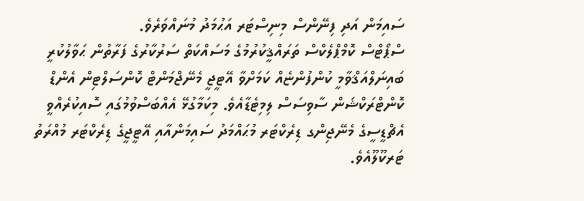ސައިމަން އަދި ފިނޭންސް މިނިސްޓަރ އަޙުމަދު މުނައްވަރެވެ.
ސްޕޯޓްސް ކޮމްޕްލެކްސް ތަރައްޤީކުރުމުގެ މަސައްކަތް ސަރުކާރުގެ ފަރާތުން ޙަވާލުކުރީ ބައިނަލްއަޤްވާމީ ކުންފުންޏެއް ކަމަށްވާ އޭޓީޖީ މެނޭޖްމަންޓް ކޮންސަލްޓިން އެންޑް ކޮންޓްރަކްޝަން ސާވިސަސް ލިމިޓެޑާއެވެ. މިކަމާގުޅޭ އެއްބަސްވުމުގައި ސޮއިކުރެއްވީ އެޗްޑީސީގެ މެނޭޖިންގ ޑިރެކްޓަރ މުޙައްމަދު ސައިމަންއާއި އޭޓީޖީގެ ޑިރެކްޓަރ މުއްރަތު ޓަރކޫލޫއެވެ.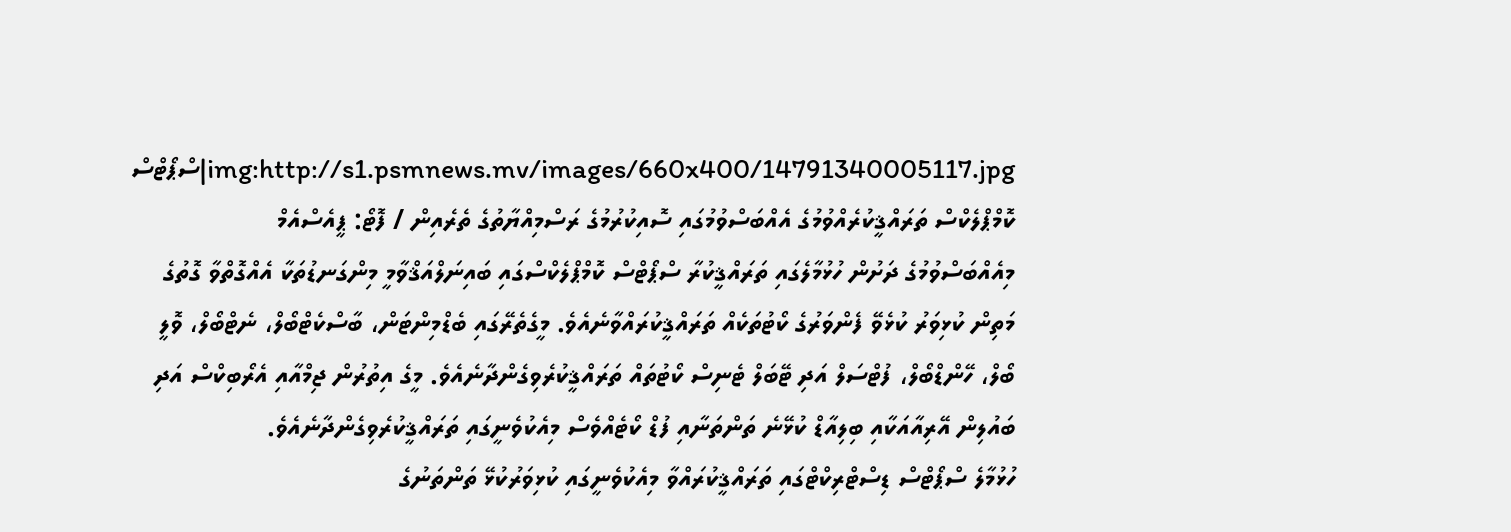img:http://s1.psmnews.mv/images/660x400/14791340005117.jpg|ސްޕޯޓްސް ކޮމްޕްލެކްސް ތަރައްޤީކުރެއްވުމުގެ އެއްބަސްވުމުގައި ސޮއިކުރުމުގެ ރަސްމިއްޔާތުގެ ތެރެއިން / ފޮޓޯ: ޕީއެސްއެމް
މިއެއްބަސްވުމުގެ ދަށުން ހުޅުމާލެގައި ތަރައްޤީކުރާ ސްޕޯޓްސް ކޮމްޕްލެކްސްގައި ބައިނަލްއަޤްވާމީ މިންގަނޑުތަކާ އެއްގޮތްވާ ގޮތުގެ މަތިން ކުޅިވަރު ކުޅެވޭ ފެންވަރުގެ ކޯޓުތަކެއް ތަރައްޤީކުރައްވާނެއެވެ. މީގެތެރޭގައި ބެޑްމިންޓަން، ބާސްކެޓްބޯލް، ނެޓްބޯލް، ވޮލީ ބޯލް، ހޭންޑްބޯލް، ފުޓްސަލް އަދި ޓޭބަލް ޓެނިސް ކޯޓުތައް ތަރައްޤީކުރެވިގެންދާނެއެވެ. މީގެ އިތުރުން ޖިމްއާއި އެރޯބިކްސް އަދި ބައުލިން އޭރިއާއަކާއި ބިލިއާޑް ކުޅޭނެ ތަންތަނާއި ފުޑް ކޯޓެއްވެސް މިއެކުވެނީގައި ތަރައްޤީކުރެވިގެންދާނެއެވެ.
ހުޅުމާލެ ސްޕޯޓްސް ޑިސްޓްރިކްޓްގައި ތަރައްޤީކުރައްވާ މިއެކުވެނީގައި ކުޅިވަރުކުޅޭ ތަންތަނުގެ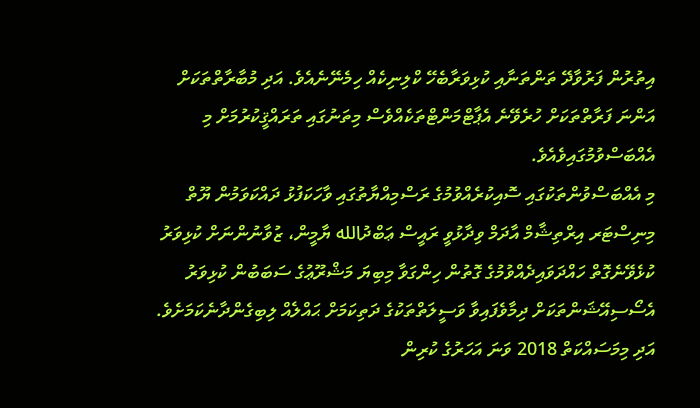އިތުރުން ފަރުވާދޭ ތަންތަނާއި ކުޅިވަރާބެހޭ ކްލިނިކެއް ހިމެނޭނެއެވެ. އަދި މުބާރާތްތަކަށް އަންނަ ފަރާތްތަކަށް ހުރެވޭނެ އެޕާޓްމަންޓްތަކެއްވެސް މިތަނުގައި ތަރައްޤީކުރުމަށް މި އެއްބަސްވުމުގައިވެއެވެ.
މި އެއްބަސްވުންތަކުގައި ސޮއިކުރެއްވުމުގެ ރަސްމިއްޔާތުގައި ވާހަކަފުޅު ދައްކަވަމުން ޔޫތް މިނިސްޓަރ އިރްތިޝާމް އާދަމް ވިދާޅުވީ ރައީސް ޢަބްދުالله ޔާމީން، ޒުވާނުންނަށް ކުޅިވަރު ކުޅެވޭނެގޮތް ހައްދަވައިދެއްވުމުގެ ގޮތުން ހިންގަވާ މިބިޔަ މަޝްރޫޢުގެ ސަބަބުން ކުޅިވަރު އެސޯސިއޭޝަންތަކަށް ދިމާވެފައިވާ ވަސީލަތްތަކުގެ ދަތިކަމަށް ޙައްލެއް ލިބިގެންދާނެކަމަށެވެ. އަދި މިމަސައްކަތް 2018 ވަނަ އަހަރުގެ ކުރިން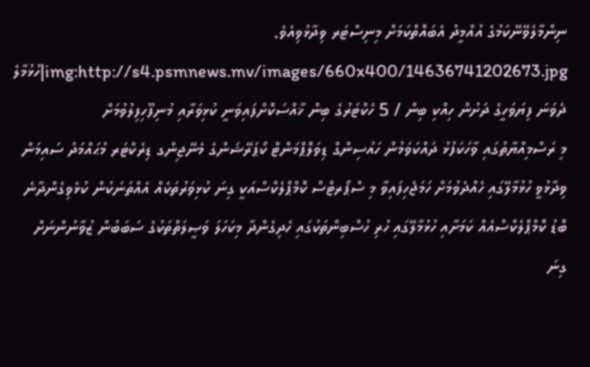ނިންމާލެވޭނޭކަމުގެ އުއްމީދު އެބައޮތްކަމަށް މިނިސްޓަރ ވިދާޅުވިއެވެ.
img:http://s4.psmnews.mv/images/660x400/14636741202673.jpg|ހުޅުމާލެ ދެވަނަ ފިޔަވަހީގެ ދަށުން ހިއްކި ބިން / 5 ހެކްޓަރުގެ ބިން ޚާއްސަކޮށްފައިވަނީ ކުޅިވަރާއި މުނިފޫހިފިލުވުމަށް
މި ރަސްމިއްޔާތުގައި ވާހަކަފުޅު ދައްކަވަމުން ހައުސިންގް ޑިވަލޮޕްމަންޓް ކޯޕަރޭޝަންގެ މެނޭޖިންގ ޑިރެކްޓަރ މުޙައްމަދު ސައިމަން ވިދާޅުވީ ހުޅުމާލޭގައި ހެއްދެވުމަށް ހަމަޖެހިފައިވާ މި ސްޕޯރޓްސް ކޮމްޕްލެކްސްއަކީ ގިނަ ކުޅިވަރުތަކެއް އެއްތަނަކުން ކުޅެވިގެންދާނެ ބޮޑު ކޮމްޕްލެކްސްއެއް ކަމަށާއި ހުޅުމާލޭގައި ހުރި ހުސްބިންތަކުގައި ހެދިގެންދާ މިކަހަލަ ވަޞީލަތްތަކުގެ ސަބަބުން ޒުވާނުންނަށް ގިނަ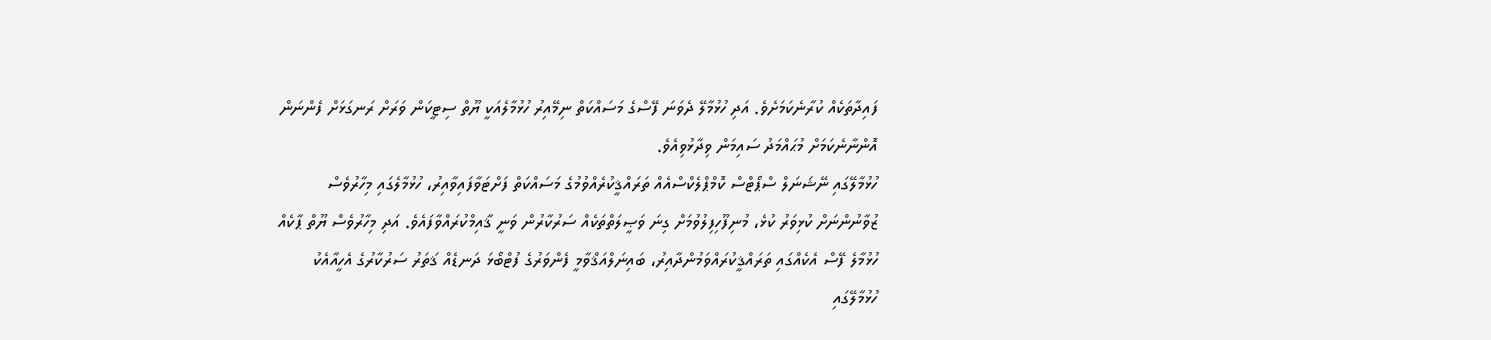ފައިދާތަކެއް ކުރާނެކަމަށެވެ. އަދި ހުޅުމާލޭ ދެވަނަ ފޭސްގެ މަސައްކަތް ނިމޭއިރު ހުޅުމާލެއަކީ ޔޫތް ސިޓީކަން ވަރަށް ރަނގަޅަށް ފެންނަން އޮންނާނެކަމަށް މުޙައްމަދު ސައިމަން ވިދާޅުވިއެވެ.
ހުޅުމާލޭގައި ނޭޝަނަލް ސްޕޯޓްސް ކޮމްޕްލެކްސްއެއް ތަރައްޤީކުރެއްވުމުގެ މަސައްކަތް ފަށްޓަވާފައިވާއިރު، ހުޅުމާލެގައި މިހާރުވެސް ޒުވާނުންނަށް ކުޅިވަރު ކުޅެ، މުނިފޫހިފިލުވުމަށް ގިނަ ވަޞީލަތްތަކެއް ސަރުކާރުން ވަނީ ޤާއިމްކުރައްވާފައެވެ. އަދި މިހާރުވެސް ޔޫތް ޕާކެއް ހުޅުމާލެ ފޭސް އެކެއްގައި ތަރައްޤީކުރައްވަމުންދާއިރު، ބައިނަލްއަޤްވާމީ ފެންވަރުގެ ފުޓްބޯޅަ ދަނޑެއް ޤަތަރު ސަރުކާރުގެ އެހީއާއެކު ހުޅުމާލޭގައި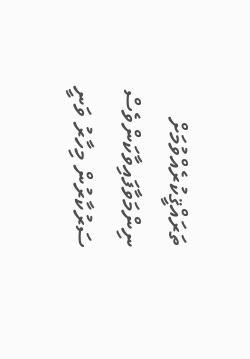ތަރައްޤީކުރެއްވުމަށް ނިންމަވާފައިވާކަންވެސް ސަރުކާރުން މިހާރު ވަނީ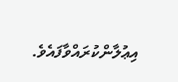އިޢުލާންކުރައްވާފައެވެ.